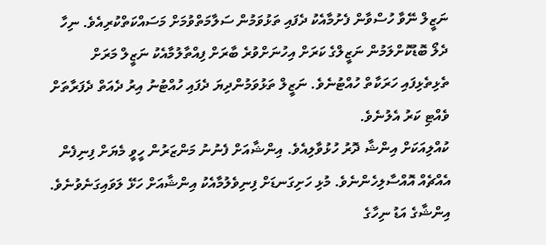ނަޒީލް ނޭވާ ހުސްވާން ފެށުމާއެކު ދެފައި ތަޅުވަމުން ސަލާމަތްވުމަށް މަސައްކަތްކުރިއެވެ. ނިހާ ދެލޯ ބޮޑުކޮށްލަމުން ނަޒީލްގެ ކަރަށް އިހުނަށްވުރެ ބާރަށް ފިއްތާލުމާއެކު ނަޒީލް މަރަށް ތެޅިތެޅިފައި ހަރަކާތް ހުއްޓުނެވެ. ނަޒީލް ތަޅުވަމުންދިޔަ ދެފައި ހުއްޓުނު އިރު ދެއަތް ދެފަރާތަށް ވެއްޓި ކަރު އެލުނެވެ.
ކުއްލިއަކަށް އިންޝާ ދޮރު ހުޅުވާލިއެވެ. އިންޝާއަށް ފެނުނު މަންޒަރުން ހީވީ މެޔަށް ފިނިފެން އެއްޗެއް އޮއްސާލިހެންނެވެ. މުޅި ހަށިގަނޑަށް ފިނިވެލުމާއެކު އިންޝާއަށް ހަޅޭ ލަވައިގަނެވުނެވެ. އިންޝާގެ އަޑު ނިހާގެ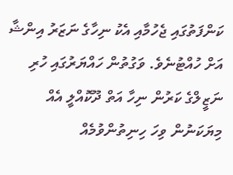ކަންފަތުގައި ޖެހުމާއި އެކު ނިހާގެ ނަޒަރު އިންޝާ އަށް ހުއްޓުނެވެ. ވަގުތުން ހައްޔަރުގައި ހުރި ނަޒީލްގެ ކަރުން ނިހާ އަތް ދޫކޮއްލީ އެއް މިޔަކަނުން ވިހަ ހިނިތުންވުމެއް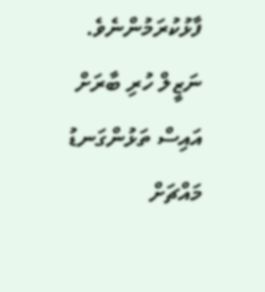ފާޅުކުރަމުންނެވެ. ނަޒީލް ހުރި ބާރަށް އައިސް ތަޅުންގަނޑު މައްޗަށް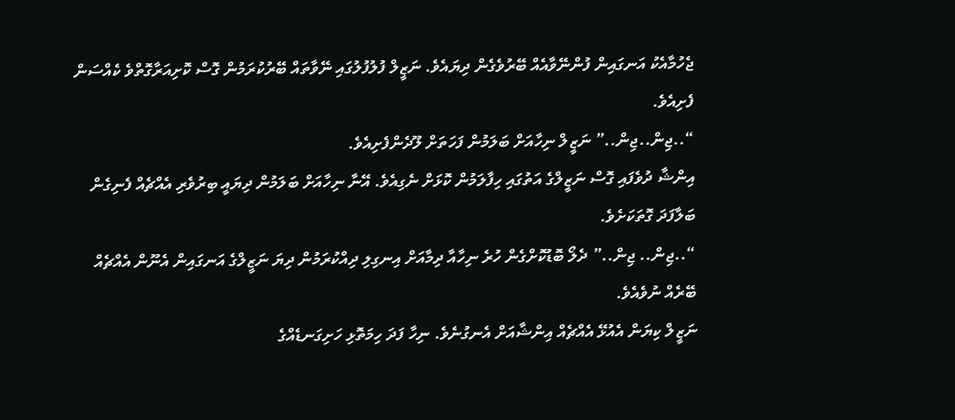ޖެހުމާއެކު އަނގައިން ފުންނޭވާއެއް ބޭރުވެގެން ދިޔައެވެ. ނަޒީލް ފުލުފުލުގައި ނޭވާތައް ބޭރުކުރަމުން ގޮސް ކޮށިއަރާގޮތްވެ ކެއްސަން ފެށިއެވެ.
“..ޖިން..ޖިން..” ނަޒީލް ނިހާއަށް ބަލަމުން ފަހަތަށް ލޫދެންފެށިއެވެ.
އިންޝާ ދުވެފައި ގޮސް ނަޒީލްގެ އަތުގައި ހިފާލަމުން ކޮޅަށް ނެގިއެވެ. އޭނާ ނިހާއަށް ބަލަމުން ދިޔައީ ބިރުވެރި އެއްޗެއް ފެނިގެން ބަލާފަދަ ގޮތަކަށެވެ.
“..ޖިން.. ޖިން..” ދެލޯ ބޮޑުކޮށްގެން ހުރެ ނިހާއާ ދިމާއަށް އިނގިލި ދިއްކުރަމުން ދިޔަ ނަޒީލްގެ އަނގައިން އެނޫން އެއްޗެއް ބޭރެއް ނުވެއެވެ.
ނަޒީލް ކިޔަން އެއުޅޭ އެއްޗެއް އިންޝާއަށް އެނގުނެވެ. ނިހާ ފަދަ ހިމަތޮޅި ހަށިގަނޑެއްގެ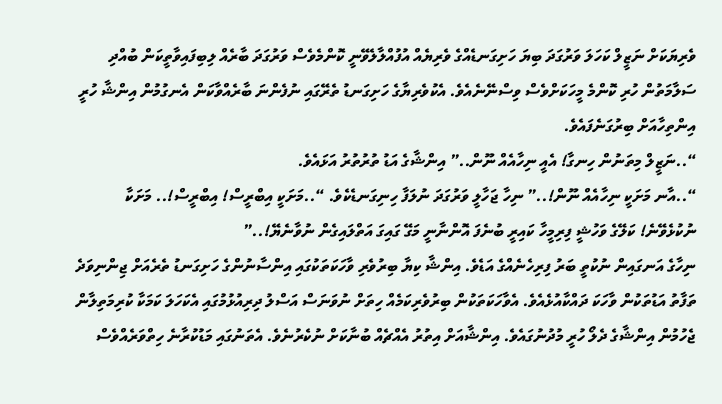ވެރިޔަކަށް ނަޒީލް ކަހަލަ ވަރުގަދަ ބިޔަ ހަށިގަނޑެއްގެ ވެރިޔެއް އުފުއްލާލެވޭނީ ކޮންމެވެސް ވަރުގަދަ ބާރެއް ލިބިފައިވާތީކަން ބުއްދި ސަލާމަތުން ހުރި ކޮންމެ މީހަކަށްވެސް ވިސްނޭނެއެވެ. އެކުވެރިޔާގެ ހަށިގަނޑު ތެރޭގައި ނުފެންނަ ބާރެއްވާކަން އެނގުމުން އިންޝާ ހުރީ އިންތިހާއަށް ބިރުގަނެފައެވެ.
“..ނަޒީލް މިތަނުން ހިނގާ! އެއީ ނިހާއެއް ނޫން..” އިންޝާގެ އަޑު ތުރުތުރު އަޅައެވެ.
“..އާނ މަށަކީ ނިހާއެއް ނޫން!..” ނިހާ ޖަހާލީ ވަރުގަދަ ނުލަފާ ހިނިގަނޑެކެވެ. “..މަށަކީ އިބްރީސް! އިބްރީސް!.. މަށަކާ ނުކުޅެވޭނެ! ކަލޭގެ ވަހުޝީ ފިރިމީހާ ކައިރީ ބުނެފަ އޮންނާނީ މަގޭ ގައިގަ އަތްލައިގެން ނުވާނެޔޭ!..”
ނިހާގެ އަނގައިން ނުކުތީ ބަރު ފިރިހެނެއްގެ އަޑެވެ. އިންޝާ ކިޔާ ބިރުވެރި ވާހަކަތަކުގައި އިންސާނުންގެ ހަށިގަނޑު ތެރެއަށް ޖިންނިވަދެ ތަފާތު އަޑުތަކުން ވާހަކަ ދައްކާއުޅެއެވެ. އެވާހަކަތަކުން ބިރުވެރިކަމެއް ހިތަށް ނުވަނަސް އަސްލު ދިރިއުޅުމުގައި އެކަހަލަ ކަމަކާ ކުރިމަތިލާން ޖެހުމުން އިންޝާގެ ދެލޯ ހުރީ މުދުނުގައެވެ. އިންޝާއަށް އިތުރު އެއްޗެއް ބުނާކަށް ނުކެރުނެވެ. އެތަނުގައި މަޑުކުރާނެ ހިތްވަރެއްވެސް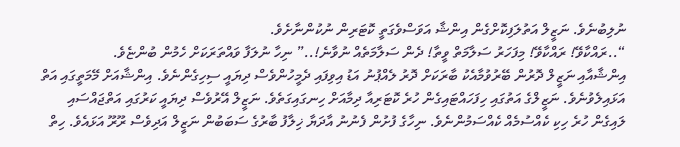ނުލިބުނެވެ. ނަޒީލް އަތުލަފިކޮށްގެން އިންޝާ އަވަސްވެގަތީ ކޮޓަރިން ނުކުންނާށެވެ.
“..ރައްކާވޭ! ރައްކާވޭ! މިފަހަރު ސަލާމަތް ވީތާ! ދެން ސަލާމަތެއް ނުވާނެ!..” ނިހާ ނުލަފާ ވައްތަރަކަށް ހެމުން ބުންޏެވެ.
އިންޝާއާއި ނަޒީލް ދޮރުން ބޭރުވުމާއެކު ބާރަކަށް ދޮރު ލެއްޕުނު އަޑު އިވިފައި ދެމީހުންވެސް ދިޔައީ ސިހިގެންނެވެ. އިންޝާއަށް މޭމަތީގައި އަތް އަޅައިލެވުނެވެ. ނަޒީލްގެ އަތުގައި ހިފަހައްޓައިގެން ހުރެ ކޮޓަރިއާ ދިމާއަށް ހިނގައިގަތެވެ. ނަޒީލް އޭރުވެސް ދިޔައީ ކަރުގައި އަތްޖައްސައި ލައިގެން ހުރެ ހިކި ކެއްސުމެއް ކެއްސަމުންނެވެ. ނިހާގެ ފުށުން ފެނުނު އާދަޔާ ޚިލާފު ބާރުގެ ސަބަބުން ނަޒީލް އަދިވެސް ރޫރޫ އަޅައެވެ. ހިތް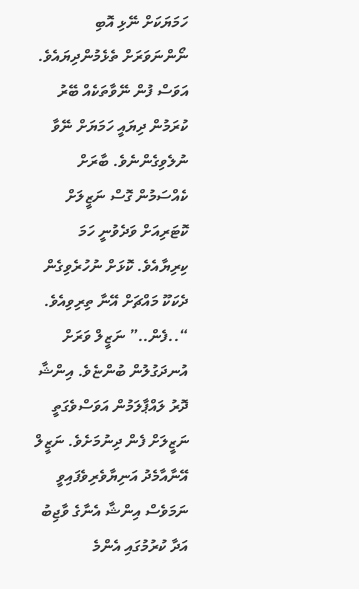ހަމަޔަކަށް ނޭޅި އޮބި ނޯންނަވަރަށް ތެޅެމުންދިޔައެވެ. އަވަސް ފުން ނޭވާތަކެއް ބޭރު ކުރަމުން ދިޔައީ ހަމަޔަށް ނޭވާ ނުލެވިގެންނެވެ. ބާރަށް ކެއްސަމުން ގޮސް ނަޒީލަށް ކޮޓަރިއަށް ވަދެވުނީ ހަމަ ކިރިޔާއެވެ. ކޮޅަށް ނުހުރެވިގެން ދެކަކޫ މައްޗަށް އޭނާ ތިރިވިއެވެ.
“..ފެން..” ނަޒީލް ވަރަށް އުނދަގުލުން ބުންޏެވެ. އިންޝާ ދޮރު ލައްޕާލަމުން އަވަސްވެގަތީ ނަޒީލަށް ފެން ދިނުމަށެވެ. ނަޒީލް އޭނާއާމެދު އަނިޔާވެރިވެފައިވީ ނަމަވެސް އިންޝާ އެނާގެ ވާޖިބު އަދާ ކުރުމުގައި އެންމެ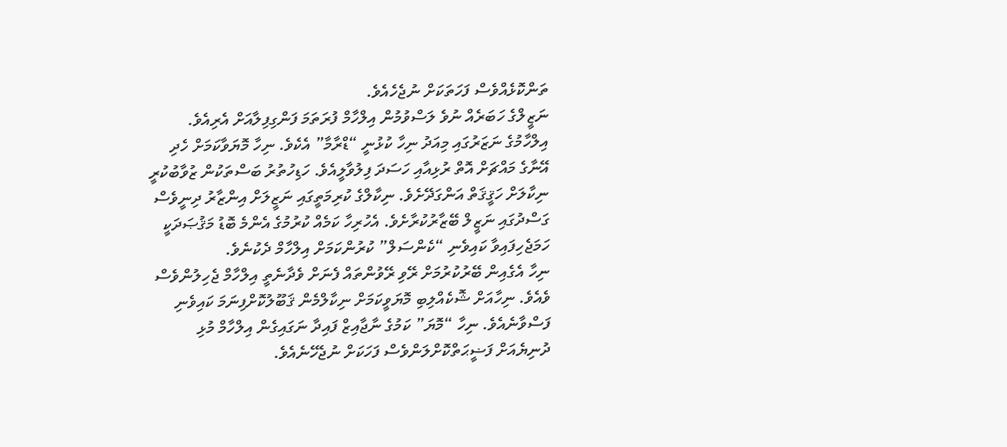ތަންކޮޅެއްވެސް ފަހަތަކަށް ނުޖެހެއެވެ.
ނަޒީލްގެ ހަބަރެއް ނުވެ ލަސްވުމުން އިލްހާމް ފުރަތަމަ ފަންގިފިލާއަށް އެރިއެވެ. އިލްހާމުގެ ނަޒަރުގައި މިއަދު ނިހާ ކުޅުނީ “ޑްރާމާ” އެކެވެ. ނިހާ މޮޔަވާކަމަށް ހެދި އޭނާގެ މައްޗަށް އޮތް ރުޅިއާއި ހަސަދަ ފިލުވާލީއެވެ. ހަޑިހުތުރު ބަސްތަކުން ޒުވާބުކުރީ ނިކާލަށް ހަޤީޤަތް އަންގަދޭށެވެ. ނިކާލްގެ ކުރިމަތީގައި ނަޒީލަށް އިންޒާރު ދިނީވެސް ގަސްދުގައި ނަޒީލް ބޭޒާރުކުރާށެވެ. އެހުރިހާ ކަމެއް ކުރުމުގެ އެންމެ ބޮޑު މަޤުޞަދަކީ ހަމަޖެހިފައިވާ ކައިވެނި “ކެންސަލް” ކުރުންކަމަށް އިލްހާމް ދެކުނެވެ.
ނިހާ އެގެއިން ބޭރުކުރުމަށް ރޭވި ރޭވުންތައް ފެނަށް ވެދާނެތީ އިލްހާމް ޖެހިލުންވެސް ވެއެވެ. ނިހާއަށް ޝޮކެއްލިބި މޮޔަވީކަމަށް ނިކާލްމެން ޤަބޫލުކޮށްފިނަމަ ކައިވެނި ފަސްވާނެއެވެ. ނިހާ “މޮޔަ” ކަމުގެ ނާޖާއިޒް ފައިދާ ނަގައިގެން އިލްހާމް މުޅި ދުނިޔެއަށް ފަޟީޙަތްކޮށްލަންވެސް ފަހަކަށް ނުޖެހޭނެއެވެ.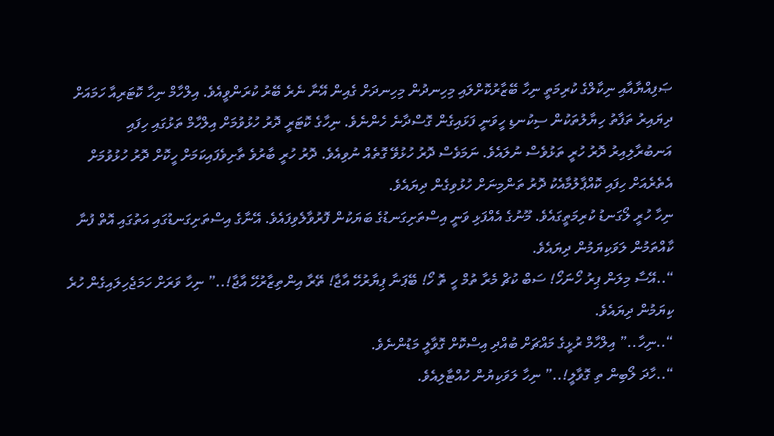ޞަފިއްޔާއާއި ނިކާލްގެ ކުރިމަތީ ނިހާ ބޭޒާރުކޮށްލައި މިހިނދުން މިހިނދަށް ގެއިން އޭނާ ނެރެ ބޭރު ކުރަންވީއެވެ. އިލްހާމް ނިހާ ކޮޓަރިއާ ހަމައަށް ދިޔައިރު ތަފާތު ހިޔާލުތަކުން ސިކުނޑި ހީވަނީ ފަޅައިގެން ގޮސްދާނެ ހެންނެވެ. ނިހާގެ ކޮޓަރީ ދޮރު ހުޅުވުމަށް އިލްހާމް ތަޅުގައި ހިފައި އަނބުރާލިއިރު ދޮރު ހުރީ ތަޅުވެސް ނުލައެވެ. ނަމަވެސް ދޮރު ހުޅުވޭ ގޮތެއް ނުވިއެވެ. ދޮރު ހުރީ ބާރުވެ ތާށިވެފައިކަމަށް ހީކޮށް ދޮރު ހުޅުވުމަށް އެތެރެއަށް ހިފައި ކޮއްޕާލުމާއެކު ދޮރު ތަންމިނަށް ހުޅުވިގެން ދިޔައެވެ.
ނިހާ ހުރީ ލޯގަނޑު ކުރިމަތީގައެވެ. މޫނުގެ އެއްފަޅި ވަނީ އިސްތަށިގަނޑުގެ ބަޔަކުން ފޮރުވާލެވިފައެވެ. އޭނާގެ އިސްތަށިގަނޑުގައި އަތުގައި އޮތް ފުނާ ކާއްތަމުން ލަވަކިޔަމުން ދިޔައެވެ.
“..އޭސާ މިލަން ޕިރު ހޯނަހޯ! ސަބް ކުޗް މެރާ ތުމް ހީ ތޮ ހޯ! ބޭޕަނާ ޕިޔާރުހޭ އާޖާ! ތޭރާ އިންތިޒާރުހޭ އާޖާ!..” ނިހާ ވަރަށް ހަމަޖެހިލައިގެން ހުރެ ކިޔަމުން ދިޔައެވެ.
“..ނިހާ..” އިލްހާމް ރުޅީގެ މައްޗަށް ބުއްދި އިސްކޮށް ގޮވާލީ މަޑުންނެވެ.
“..ހާދަ ލޯބިން ތި ގޮވާލީ!..” ނިހާ ލަވަކިޔުން ހުއްޓާލިއެވެ.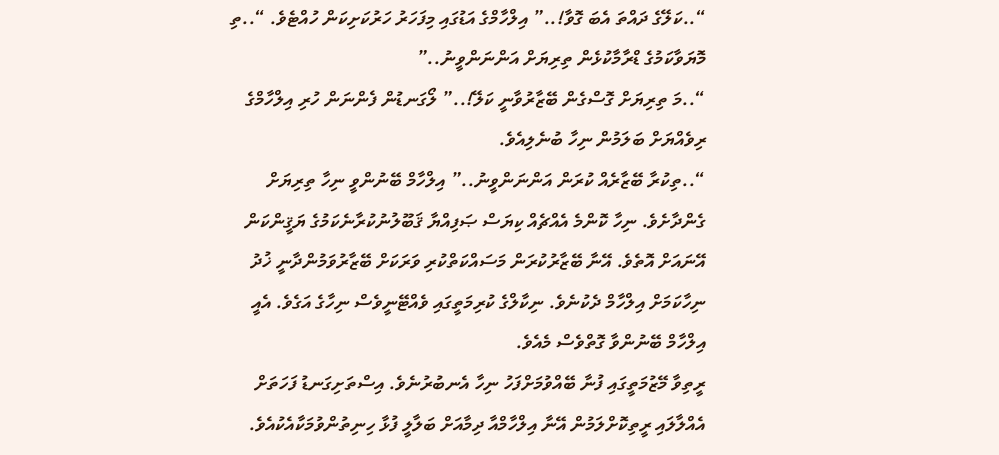“..ކަލޭގެ ދައްތަ އެބަ ގޮވާ!..” އިލްހާމްގެ އަޑުގައި މިފަހަރު ހަރުކަށިކަން ހުއްޓެވެ. “..ތި މޮޔަވާކަމުގެ ޑްރާމާކުޅެން ތިރިޔަށް އަންނަންވީނު..”
“..މަ ތިރިޔަށް ގޮސްގެން ބޭޒާރުވާނީ ކަލޭ!..” ލޯގަނޑުން ފެންނަން ހުރި އިލްހާމްގެ ރިވެއްޔަށް ބަލަމުން ނިހާ ބުނެލިއެވެ.
“..ތިކުރާ ބޭޒާރެއް ކުރަން އަންނަންވީނު..” އިލްހާމް ބޭނުންވީ ނިހާ ތިރިޔަށް ގެންދާށެވެ. ނިހާ ކޮންމެ އެއްޗެއް ކިޔަސް ޞަފިއްޔާ ޤަބޫލުނުކުރާނެކަމުގެ ޔަޤީންކަން އޭނައަށް އޮތެވެ. އޭނާ ބޭޒާރުކުރަން މަސައްކަތްކުރި ވަރަކަށް ބޭޒާރުވަމުންދާނީ ޚުދު ނިހާކަމަށް އިލްހާމް ދެކުނެވެ. ނިކާލްގެ ކުރިމަތީގައި ވެއްޓޭނީވެސް ނިހާގެ އަގެވެ. އެއީ އިލްހާމް ބޭނުންވާ ގޮތްވެސް މެއެވެ.
ރީތިވާ މޭޒުމަތީގައި ފުނާ ބޭއްވުމަށްފަހު ނިހާ އެނބުރުނެވެ. އިސްތަށިގަނޑު ފަހަތަށް އެއްލާލައި ރީތިކޮށްލަމުން އޭނާ އިލްހާމްއާ ދިމާއަށް ބަލާލީ ފުޅާ ހިނިތުންވުމަކާއެކުއެވެ.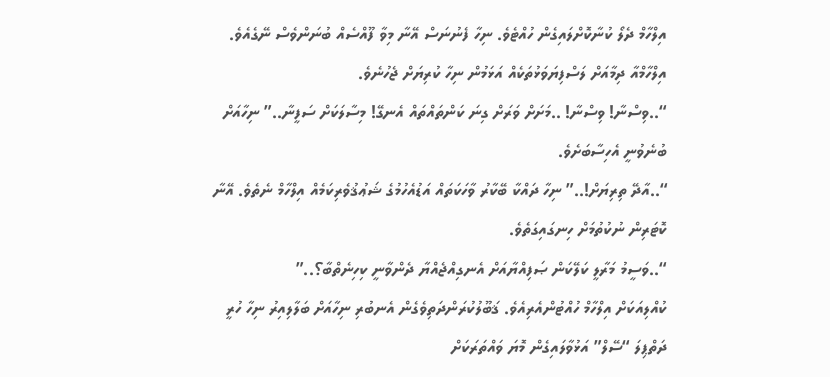އިލްހާމް ދެލޯ ކުނާކޮށްލައިގެން ހުއްޓެވެ. ނިހާ ފެނުނަސް އޭނާ މިވާ ފޫއްސެއް ބުނަންވެސް ނޭގެއެވެ. އިލްހާމްއާ ދިމާއަށް ލަސްފިޔަވަޅުތަކެއް އަޅަމުން ނިހާ ކުރިޔަށް ޖެހުނެވެ.
“..ވިސްނާ! ވިސްނާ! ..މަށަށް ވަރަށް ގިނަ ކަންތައްތައް އެނގޭ! މިސާލަކަށް ސަފީނާ..” ނިހާއަށް ބުނެވުނީ އެހިސާބަށެވެ.
“..އާދޭ ތިރިޔަށް!..” ނިހާ ދައްކާ ބޭކާރު ވާހަކަތައް އަޑުއެހުމުގެ ޝަޢުޤުވެރިކަމެއް އިލްހާމް ނެތެވެ. އޭނާ ކޮޓަރިން ނުކުތުމަށް ހިނގައިގަތެވެ.
“..ވަސީމު މަރާލީ ކަލޭކަން ޞަފިއްޔާއަށް އެނގިއްޖެއްޔާ ދެންވާނީ ކިހިނެތްބާ؟..”
ކުއްލިއަކަށް އިލްހާމް ހުއްޓުންއެރިއެވެ. ޤަބޫލުކުރަންދަތިވެގެން އެނބުރި ނިހާއަށް ބަލާލިއިރު ނިހާ ހުރީ ދަތްޕިލަ “ސޭލް” އަޅުވާލައިގެން މޮޔަ ވައްތަރަކަށް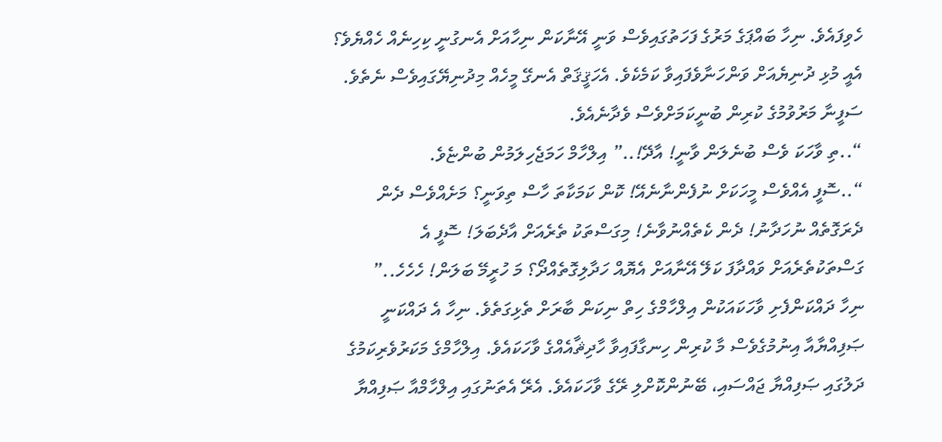ހެވިފައެވެ. ނިހާ ބައްޕަގެ މަރުގެ ފަހަތުގައިވެސް ވަނީ އޭނާކަން ނިހާއަށް އެނގުނީ ކިހިނެއް ހެއްޔެވެ؟ އެއީ މުޅި ދުނިޔެއަށް ވަންހަނާވެފައިވާ ކަމެކެވެ. އެހަޤީޤަތް އެނގޭ މީހެއް މިދުނިޔޭގައިވެސް ނެތެވެ. ސަފީނާ މަރުވުމުގެ ކުރިން ބުނީކަމަށްވެސް ވެދާނެއެވެ.
“..ތި ވާހަކަ ވެސް ބުނެލަން ވާނީ! އާދޭ!..” އިލްހާމް ހަމަޖެހިލަމުން ބުންޏެވެ.
“..ސޮފީ އެއްވެސް މީހަކަށް ނުފެންނާނެއޭ! ކޮން ކަމަކާތަ ހާސް ތިވަނީ؟ މަށެއްވެސް ދެން ދެރަގޮތެއް ނުހަދާނު! ދެން ކެތެއްނުވާނެ! މިގަސްތަކު ތެރެއަށް އާދެބަލަ! ސޮފީ އެ ގަސްތަކުތެރެއަށް ވައްދާފަ ކަލޭ އޭނާއަށް އެޔޮއް ހަދާލިގޮތެއްދޯ؟ މަ ހުރީމޭ ބަލަން! ހެހެހެ..”
ނިހާ ދައްކަންފެށި ވާހަކައަކުން އިލްހާމްގެ ހިތް ނިކަން ބާރަށް ތެޅިގަތެވެ. ނިހާ އެ ދައްކަނީ ޞަފިއްޔާއާ އިނުމުގެވެސް މާ ކުރިން ހިނގާފައިވާ ހާދިޘާއެއްގެ ވާހަކައެވެ. އިލްހާމްގެ މަކަރުވެރިކަމުގެ ދަލުގައި ޞަފިއްޔާ ޖައްސައި، ބޭނުންކޮށްލި ރޭގެ ވާހަކައެވެ. އެރޭ އެތަނުގައި އިލްހާމްއާ ޞަފިއްޔާ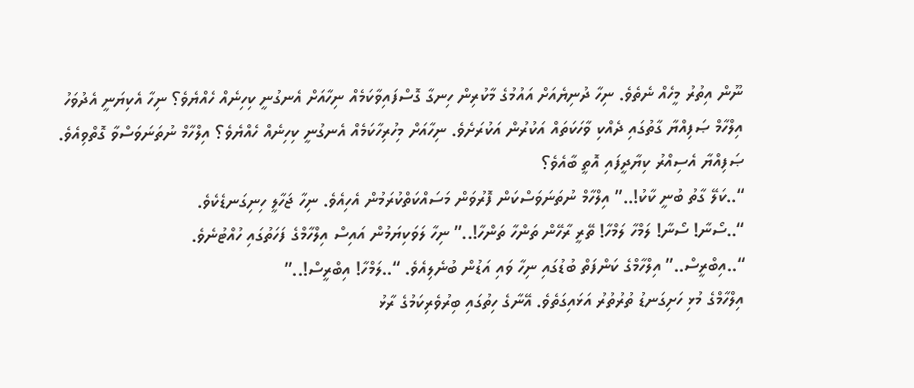ނޫން އިތުރު މީހެއް ނެތެވެ. ނިހާ ދުނިޔެއަށް އައުމުގެ މާކުރިން ހިނގާ ގޮސްފައިވާކަމެއް ނިހާއަށް އެނގުނީ ކިހިނެއް ހެއްޔެވެ؟ ނިހާ އެކިޔަނީ އެދުވަހު އިލްހާމް ޞަފިއްޔާ ގާތުގައި ދެއްކި ވާހަކަތައް އަކުރުން އަކުރަށެވެ. ނިހާއަށް މިހުރިހާކަމެއް އެނގުނީ ކިހިނެއް ހެއްޔެވެ؟ އިލްހާމް ނުތަނަވަސްވާ ގޮތްވިއެވެ. ޞަފިއްޔާ އެސިއްރު ކިޔާދީފައި އޮތީ ބާއެވެ؟
“..ކަލޭ ގާތު ބުނީ ކާކު!..” އިލްހާމް ނުތަނަވަސްކަން ފޮރުވަން މަސައްކަތްކުރަމުން އެހިއެވެ. ނިހާ ޖަހާލީ ހިނިގަނޑެކެވެ.
“..ސޯނާ! ސޯނާ! ލަމްހާ ލަމްހާ! ތޭރީ ރާހޭން ތަންހާ ތަންހާ!..” ނިހާ ލަވަކިޔަމުން އައިސް އިލްހާމްގެ ފަހަތުގައި ހުއްޓުނެވެ.
“..އިބްރީސް..” އިލްހާމްގެ ކަންފަތް ބުޑުގައި ނިހާ ވައި އަޑުން ބުނެލިއެވެ. “..ލަމްހާ! އިބްރީސް!..”
އިލްހާމްގެ މުޅި ހަށިގަނޑު ތުރުތުރު އަޅައިގަތެވެ. އޭނާގެ ހިތުގައި ބިރުވެރިކަމުގެ ރާޅު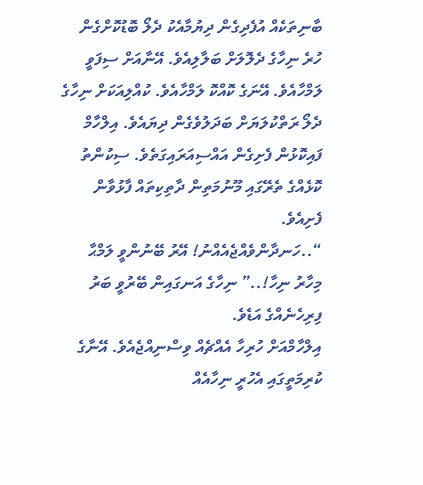ބާނިތަކެއް އުފެދިގެން ދިޔުމާއެކު ދެލޯ ބޮޑުކޮށްގެން ހުރެ ނިހާގެ ދެލޮލަށް ބަލާލިއެވެ. އޭނާއަށް ސިފަވީ ލަމްހާއެވެ. އޭނަގެ ކޮއްކޮ ލަމްހާއެވެ. ކުއްލިއަކަށް ނިހާގެ ދެލޯ ރަތްކުލަޔަށް ބަދަލުވެގެން ދިޔައެވެ. އިލްހާމް ފައިކޮޅުން ފެށިގެން އައްސިއަރައިގަތެވެ. ސިކުންތު ކޮޅެއްގެ ތެރޭގައި މޫނުމަތިން ދާތިކިތައް ފާޅުވާން ފެށިއެވެ.
“..ހަނދާންވެއްޖެއެއްނު! އޭރު ބޭނުންވީ ލަމްޙާ މިހާރު ނިހާ!..” ނިހާގެ އަނގައިން ބޭރުވީ ބަރު ފިރިހެނެއްގެ އަޑެވެ.
އިލްހާމްއަށް ހުރިހާ އެއްޗެއް ވިސްނިއްޖެއެވެ. އޭނާގެ ކުރިމަތީގައި އެހުރީ ނިހާއެއް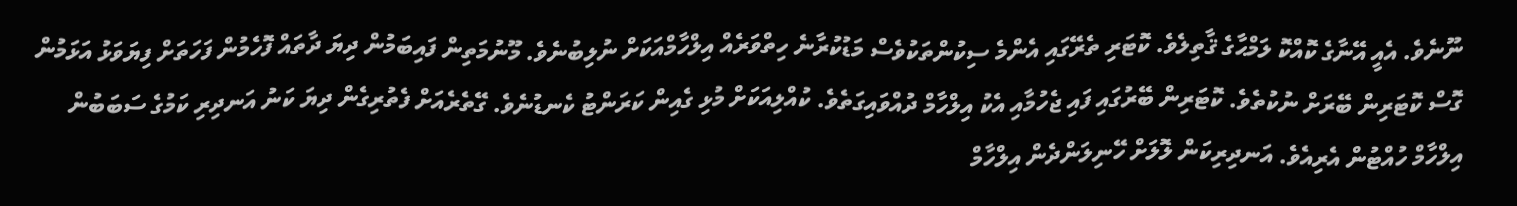ނޫނެވެ. އެއީ އޭނާގެ ކޮއްކޮ ލަމްޙާގެ ޤާތިލެވެ. ކޮޓަރި ތެރޭގައި އެންމެ ސިކުންތަކުވެސް މަޑުކުރާނެ ހިތްވަރެއް އިލްހާމްއަކަށް ނުލިބުނެވެ. މޫނުމަތިން ފައިބަމުން ދިޔަ ދާތައް ފޮހެމުން ފަހަތަށް ފިޔަވަޅު އަޅަމުން ގޮސް ކޮޓަރިން ބޭރަށް ނުކުތެވެ. ކޮޓަރިން ބޭރުގައި ފައި ޖެހުމާއި އެކު އިލްހާމް ދުއްވައިގަތެވެ. ކުއްލިއަކަށް މުޅި ގެއިން ކަރަންޓު ކެނޑުނެވެ. ގޭތެރެއަށް ފެތުރިގެން ދިޔަ ކަނު އަނދިރި ކަމުގެ ސަބަބުން އިލްހާމް ހުއްޓުން އެރިއެވެ. އަނދިރިކަން ލޮލަށް ހޭނިލަންދެން އިލްހާމް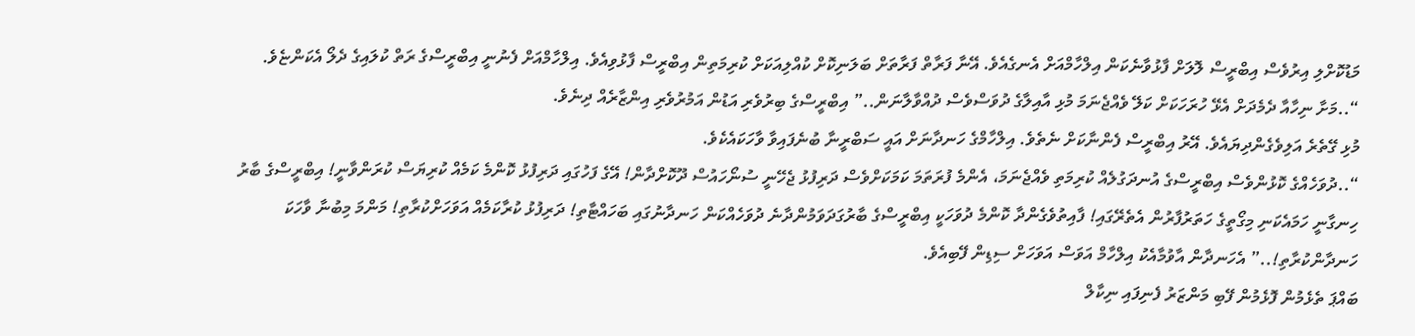މަޑުކޮށްލި އިރުވެސް އިބްރީސް ލޮލަށް ފާޅުވާނެކަން އިލްހާމްއަށް އެނގެއެވެ. އޭނާ ފަރާތް ފަރާތަށް ބަލަނިކޮށް ކުއްލިއަކަށް ކުރިމަތިން އިބްރީސް ފާޅުވިއެވެ. އިލްހާމްއަށް ފެނުނީ އިބްރީސްގެ ރަތް ކުލައިގެ ދެލޯ އެކަންޏެވެ.
“..މަށާ ނިހާއާ ދެމެދަށް އެޅޭ ހުރަހަކަށް ކަލޭ ވެއްޖެނަމަ މުޅި އާއިލާގެ ދުވަސްވެސް ދުއްވާލާނަން..” އިބްރީސްގެ ބިރުވެރި އަޑުން އަމުރުވެރި އިންޒާރެއް ދިނެވެ.
މުޅި ގޭތެރެ އަލިވެގެންދިޔައެވެ. އޭރު އިބްރީސް ފެންނާކަށް ނެތެވެ. އިލްހާމްގެ ހަނދާނަށް އައީ ސަބްރީނާ ބުނެފައިވާ ވާހަކައެކެވެ.
“..ދުވަހެއްގެ ކޮޅުންވެސް އިބްރީސްގެ އުނދަގުލެއް ކުރިމަތި ވެއްޖެނަމަ، އެންމެ ފުރަތަމަ ކަމަކަށްވެސް ދަރިފުޅު ޖެހޭނީ ސުނޯހައުސް ދޫކޮށްދާން! އޭގެ ފަހުގައި ދަރިފުޅު ކޮންމެ ކަމެއް ކުރިޔަސް ކުރަންވާނީ! އިބްރީސްގެ ބާރު ހިނގާނީ ހަމައެކަނި މިގޯތީގެ ހަތަރުފާރުން އެތެރޭގައި! ފާއިތުވެގެންދާ ކޮންމެ ދުވަހަކީ އިބްރީސްގެ ބާރުގަދަވަމުންދާނެ ދުވަހެއްކަން ހަނދާނުގައި ބަހައްޓާތި! ދަރިފުޅު ކުރާކަމެއް އަވަހަށްކުރާތި! މަންމަ މިބުނާ ވާހަކަ ހަނދާންކުރާތި!..” އެހަނދާން އާވުމާއެކު އިލްހާމް އަވަސް އަވަހަށް ސިޑިން ފޭބިއެވެ.
ބައްޕަ ތެޅެމުން ފޮޅެމުން ފޭބި މަންޒަރު ފެނިފައި ނިކާލް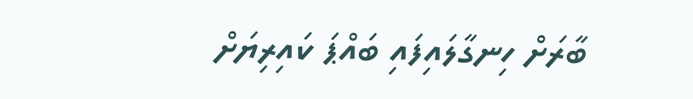ބާރަށް ހިނގާލައިފައި ބައްޕަ ކައިރިޔަށް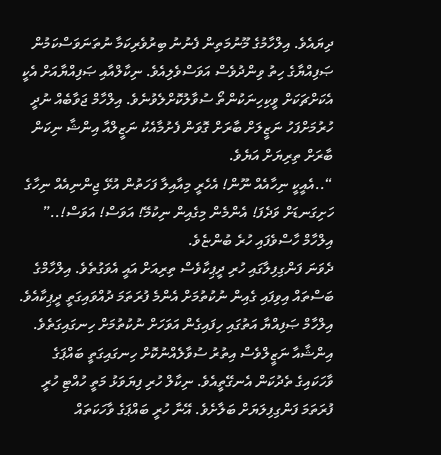ދިޔައެވެ. އިލްހާމުގެ މޫނުމަތިން ފެނުނު ބިރުވެރިކަމާ ނުތަނަވަސްކަމުން ޞަފިއްޔާގެ ހިތު ވިންދުވެސް އަވަސްވެލިއެވެ. ނިކާލްއާއި ޞަފިއްޔާއަށް އެކީ އެކަށްޗަކަށް ވީކިހިނަކުންތޯ ސުވާލުކޮށްލެވުނެވެ. އިލްހާމް ޖަވާބެއް ނުދީ ހުރުމަށްފަހު ނަޒީލަށް ބާރަށް ގޮވަން ފެށުމާއެކު ނަޒީލްއާ އިންޝާ ނިކަން ބާރަށް ތިރިޔަށް އަޔެވެ.
“..އެއީކީ ނިހާއެއް ނޫން! އެހެރީ މިއާއިލާ ފަހަތުން އުޅޭ ޖިންނިއެއް ނިހާގެ ހަށިގަނޑަށް ވަދެފަ! އެންމެން މިގެއިން ނިކުމޭ! އަވަސް! އަވަސް!..” އިލްހާމް ހާސްވެފައި ހުރެ ބުންޏެވެ.
ދެވަނަ ފަންގިފިލާގައި ހުރި ދީޕިކާވެސް ތިރިއަށް އައީ އެވަގުތެވެ. އިލްހާމްގެ ބަސްތައް އިވިފައި ގެއިން ނުކުތުމަށް އެންމެ ފުރަތަމަ ދުއްވައިގަތީ ދީޕިކާއެވެ. އިލްހާމް ޞަފިއްޔާ އަތުގައި ހިފައިގެން އަވަހަށް ނުކުތުމަށް ހިނގައިގަތެވެ. އިންޝާއާ ނަޒީލްވެސް އިތުރު ސުވާލެއްނުކޮށް ހިނގައިގަތީ ބައްޕަގެ ވާހަކައިގެ ތެދުކަން އެނގޭތީއެވެ. ނިކާލް ހުރި ފިޔަވަޅު މަތީ ހުއްޓި ހުރީ ފުރަތަމަ ފަންގިފިލަޔަށް ބަލާށެވެ. އޭނާ ހުރީ ބައްޕަގެ ވާހަކަތައް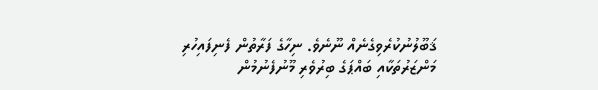ޤަބޫލުނުކުރެވިގެނެއް ނޫނެވެ. ނިހާގެ ފަރާތުން ފެނިފައިހުރި މަންޒަރުތަކާއި ބައްޕަގެ ބިރުވެރި މޫނުފެނުމުން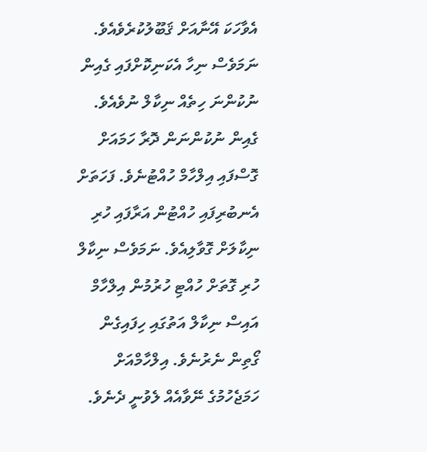އެވާހަކަ އޭނާއަށް ޤަބޫލުކުރެވެއެވެ. ނަމަވެސް ނިހާ އެކަނިކޮށްފައި ގެއިން ނުކުންނަ ހިތެއް ނިކާލް ނުވެއެވެ.
ގެއިން ނުކުންނަން ދޮރާ ހަމައަށް ގޮސްފައި އިލްހާމް ހުއްޓުނެވެ. ފަހަތަށް އެނބުރިފައި ހުއްޓުން އަރާފައި ހުރި ނިކާލަށް ގޮވާލިއެވެ. ނަމަވެސް ނިކާލް ހުރި ގޮތަށް ހުއްޓި ހުރުމުން އިލްހާމް އައިސް ނިކާލް އަތުގައި ހިފައިގެން ގޯތިން ނެރުނެވެ. އިލްހާމްއަށް ހަމަޖެހުމުގެ ނޭވާއެއް ލެވުނީ ދެނެވެ.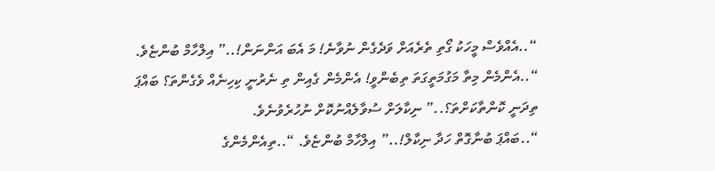“..އެއްވެސް މީހަކު ގޯތި ތެރެއަށް ވަދެގެން ނުވާނެ! މަ އެބަ އަންނަން!..” އިލްހާމް ބުންޏެވެ.
“..އެންމެން މިތާ މަގުމަތީގަތަ ތިބެންވީ! އެންމެން ގެއިން ތި ނެރުނީ ކިހިނެއް ވެގެންތަ؟ ބައްޕަ ތިދަނީ ކޮންތާކަށްތަ؟..” ނިކާލަށް ސުވާލެއްނުކޮށް ނުހުރެވުނެވެ.
“..ބައްޕަ ބުނާގޮތް ހަދާ ނިކާލް!..” އިލްހާމް ބުންޏެވެ. “..ތިއެންމެންގެ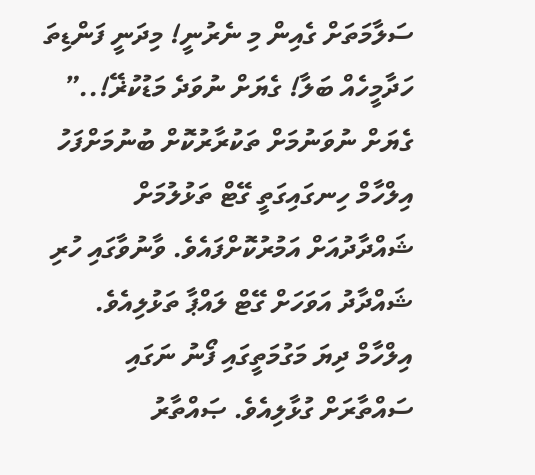ސަލާމަތަށް ގެއިން މި ނެރުނީ! މިދަނީ ފަންޑިތަ ހަދާމީހެއް ބަލާ! ގެޔަށް ނުވަދެ މަޑުކުޜޭ!..”
ގެޔަށް ނުވަނުމަށް ތަކުރާރުކޮށް ބުނުމަށްފަހު އިލްހާމް ހިނގައިގަތީ ގޭޓް ތަޅުލުމަށް ޝައްދާދުއަށް އަމުރުކޮށްފައެވެ. ވާނުވާގައި ހުރި ޝައްދާދު އަވަހަށް ގޭޓް ލައްޕާ ތަޅުލިއެވެ. އިލްހާމް ދިޔަ މަގުމަތީގައި ފޯނު ނަގައި ސައްތާރަށް ގުޅާލިއެވެ. ޞައްތާރު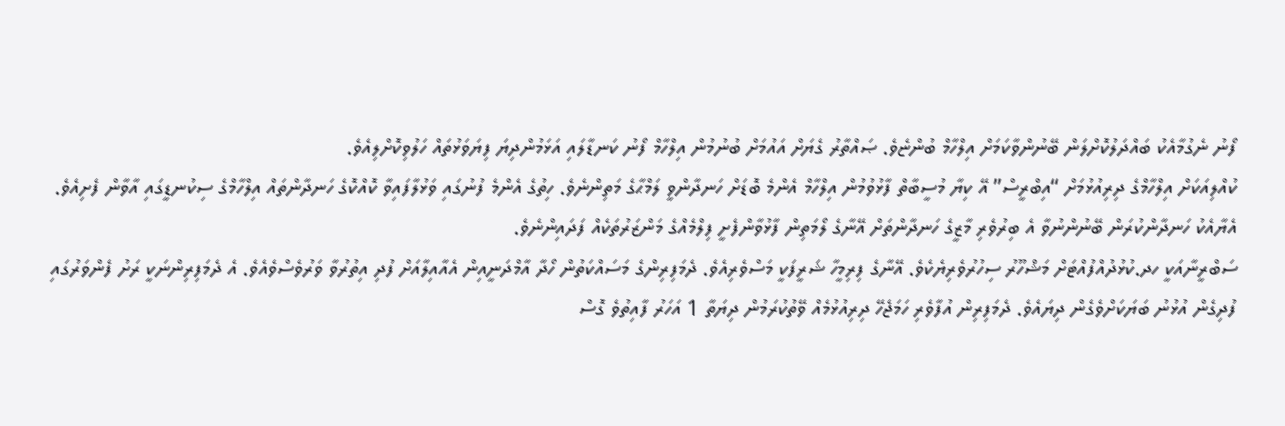ފޯނު ނެގުމާއެކު ބައްދަލުކޮށްލަން ބޭނުންވާކަމަށް އިލްހާމް ބުންޏެވެ. ޞައްތާރު ގެޔަށް އައުމަށް ބުނުމުން އިލްހާމް ފޯނު ކަނޑާލައި އަޅަމުންދިޔަ ފިޔަވަޅުތައް ހަލުވިކޮށްލިއެވެ.
ކުއްލިއަކަށް އިލްހާމްގެ ދިރިއުޅުމަށް “އިބްރީސް” އޭ ކިޔާ މުސީބާތް ފާޅުވުމުން އިލްހާމް އެންމެ ބޮޑަށް ހަނދާންވީ ލަމްޙާގެ މަތިންނެވެ. ހިތުގެ އެންމެ ފުނުގައި ވަޅުލާފައިވާ ކޮއްކޮގެ ހަނދާންތައް އިލްހާމްގެ ސިކުނޑީގައި އާވާން ފެށިއެވެ. އެޔާއެކު ހަނދާންކުރަން ބޭނުންނުވާ އެ ބިރުވެރި މާޒީގެ ހަނދާންތަށް އޭނާގެ ލޯމަތިން ފާޅުވާންފެށީ ފިލްމެއްގެ މަންޒަރުތަކެއް ފަދައިންނެވެ.
ސަބްރީނާއަކީ ހދ.ކުޅުދުއްފުއްޓަށް މަޝްހޫރު ސިހުރުވެރިޔެކެވެ. އޭނާގެ ފިރިމީހާ ޝަރީފަކީ މަސްވެރިއެވެ. ދެމަފިރިންގެ މަސައްކަތުން ހޯދާ އާމްދަނީއިން އެއާއިލާއަށް ފުދި އިތުރުވާ ވަރުވެސްވެއެވެ. އެ ދެމަފިރިންނަކީ ރަށު ފެންވަރުގައި ފުދިގެން އުޅުނު ބަޔަކަށްވެގެން ދިޔައެވެ. ދެމަފިރިން އުފާވެރި ހަމަޖެހޭ ދިރިއުޅުމެއް ވޭތުކުރަމުން ދިޔަތާ 1 އަހަރު ފާއިތުވެ ގޮސް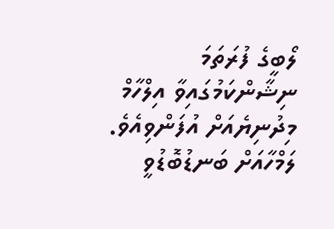ލޯބީގެ ފުރަތަމަ ނިޝާންކަމުގައިވާ އިލްހާމް މިދުނިޔެއަށް އުފަންވިއެވެ. ލަމްހާއަށް ބަނޑުބޮޑުވީ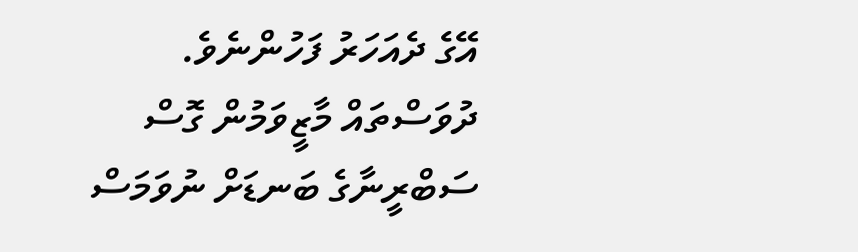އޭގެ ދެއަހަރު ފަހުންނެވެ.
ދުވަސްތައް މާޒީވަމުން ގޮސް ސަބްރީނާގެ ބަނޑަށް ނުވަމަސް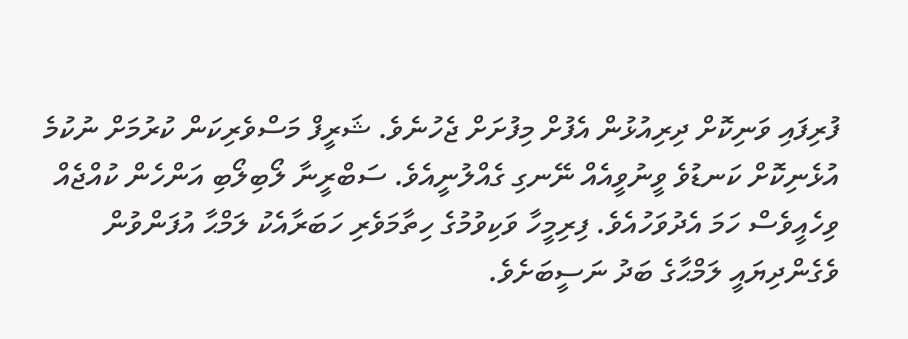ފުރިފައި ވަނިކޮށް ދިރިއުޅުން އެފުށް މިފުށަށް ޖެހުނެވެ. ޝަރީފް މަސްވެރިކަން ކުރުމަށް ނުކުމެ އުޅެނިކޮށް ކަނޑުވެ ވީނުވީއެއް ނޭނގި ގެއްލުނީއެވެ. ސަބްރީނާ ލޯބިލޯބި އަންހެން ކުއްޖެއް ވިހެއީވެސް ހަމަ އެދުވަހުއެވެ. ފިރިމީހާ ވަކިވުމުގެ ހިތާމަވެރި ހަބަރާއެކު ލަމްޙާ އުފަންވުން ވެގެންދިޔައީ ލަމްޙާގެ ބަދު ނަސީބަށެވެ.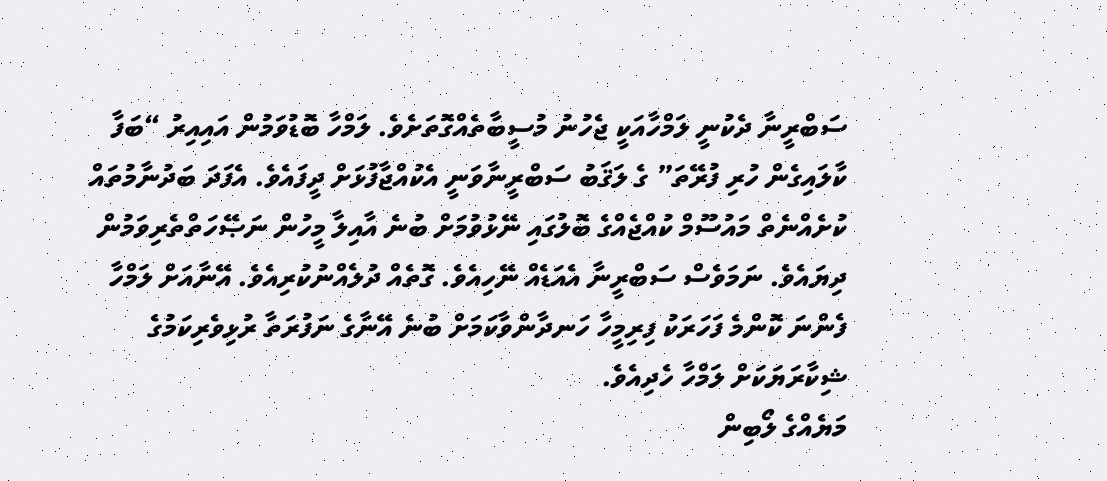ސަބްރީނާ ދެކުނީ ލަމްހާއަކީ ޖެހުނު މުސީބާތެއްގޮތަށެވެ. ލަމްހާ ބޮޑުވަމުން އައިއިރު “ބަފާ ކާލައިގެން ހުރި ފުރޭތަ” ގެ ލަޤަބު ސަބްރީނާވަނީ އެކުއްޖާފުޅަށް ދީފައެވެ. އެފަދަ ބަދުނާމުތައް ކުށެއްނެތް މައުސޫމް ކުއްޖެއްގެ ބޮލުގައި ނޭޅުވުމަށް ބުނެ އާއިލާ މީހުން ނަޞޭހަތްތެރިވަމުން ދިޔައެވެ. ނަމަވެސް ސަބްރީނާ އެއަޑެއް ނޭހިއެވެ. ގޮތެއް ދުލެއްނުކުރިއެވެ. އޭނާއަށް ލަމްހާ ފެންނަ ކޮންމެ ފަހަރަކު ފިރިމީހާ ހަނދާންވާކަމަށް ބުނެ އޭނާގެ ނަފުރަތާ ރުޅިވެރިކަމުގެ ޝިކާރަޔަކަށް ލަމްހާ ހެދިއެވެ.
މަޔެއްގެ ލޯބިން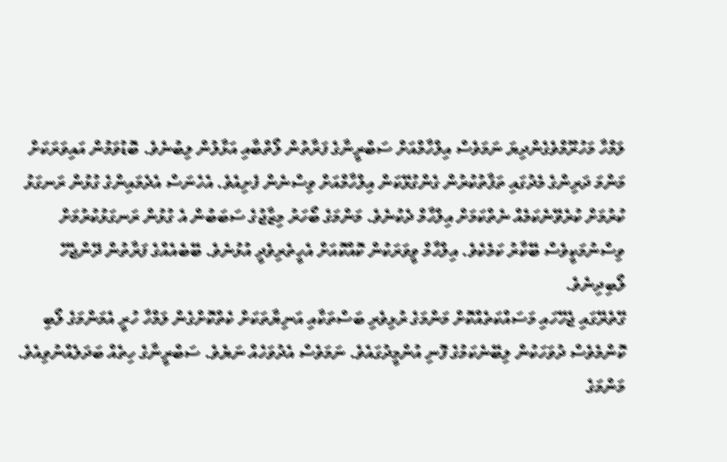ލަމްހާ މަހުރޫމްވެގެންދިޔަ ނަމަވެސް އިލްހާމްއަށް ސަބްރީނާގެ ފަރާތުން ލޯތްބާއި އަޅާލުން ލިބުނެވެ. ބޮޑުވަމުން އައިވަރަކަށް މަންމަ ދަރިންގެ މެދުގައި ތަފާތުކުރުން ގެންގުޅޭކަން އިލްހާމްއަށް ވިސްނެން ފެށިއެވެ. އެހެނަސް އެދެމައިންގެ ގުޅުން ރަނގަޅު ކުރުމަށް ކުރެވޭނެކަމެއް ނެތްކަމަށް އިލްހާމް ދެކުނެވެ. މަންމަގެ ބޯހަރު މިޒާޖުގެ ސަބަބުން އެ ގުޅުން ރަނގަޅުކުރުމަށް ވިސްނުމަކީވެސް ބޭކާރު ކަމެކެވެ. އިލްހާމް ވީވަރަކުން ކޮއްކޮއަށް އެހީތެރިވެދީ އުޅުނެވެ. ބޭބެއެއްގެ ފަރާތުން ދޭންޖެހޭ ލޯބިދިނެވެ.
ގޭތެރޭގައި ޖެހޭހައި މަސައްކަތެއްކޮށް މަންމަގެ ރުޅިވެރި ބަސްތަކާއި އަނިޔާތަކަށް ކެތްކޮށްގެން ލަމްހާ ހުރީ އެމަންމަގެ ލޯބި ކޮންމެވެސް ދުވަހަކުން ލިބޭނެކަމުގެ ފޮނި އުންމީދުގައެވެ. ނަމަވެސް އެދުވަހެއް ނަޔެވެ. ސަބްރީނާގެ ހިތެއް ބަދަލެއްނުވިއެވެ.
މަންމަގެ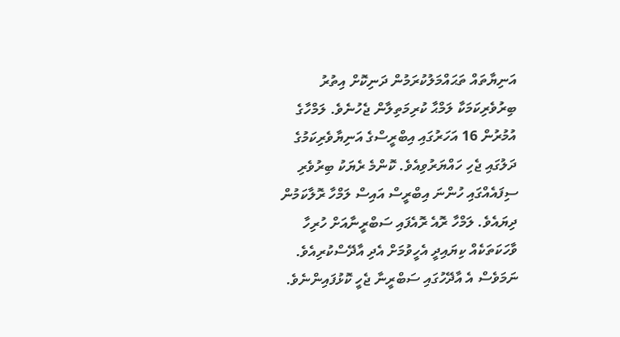އަނިޔާތައް ތަޙައްމަލުކުރަމުން ދަނިކޮށް އިތުރު ބިރުވެރިކަމަކާ ލަމްޙާ ކުރިމަތިލާން ޖެހުނެވެ. ލަމްހާގެ އުމުރުން 16 އަހަރުގައި އިބްރީސްގެ އަނިޔާވެރިކަމުގެ ދަލުގައި ޖެހި ހައްޔަރުވިއެވެ. ކޮންމެ ރެޔަކު ބިރުވެރި ސިފައެއްގައި ހުންނަ އިބްރީސް އައިސް ލަމްހާ ރޮލާކަމުން ދިޔައެވެ. ލަމްހާ ރޮއެ ރޮއެފައި ސަބްރީނާއަށް ހުރިހާ ވާހަކަތަކެއް ކިޔައިދީ އެހީވުމަށް އެދި އާދޭސްކުރިއެވެ. ނަމަވެސް އެ އާދޭހުގައި ސަބްރީނާ ޖެހީ ކޮޅުފައިންނެވެ.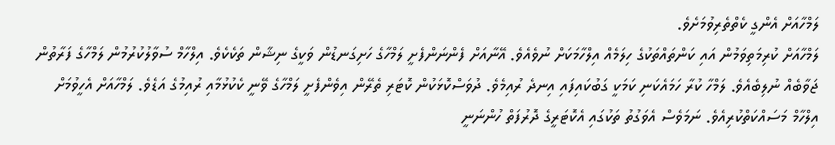ލަމްހާއަށް އެންގީ ކެތްތެރިވުމަށެވެ.
ލަމްހާއަށް ކުރިމަތިވަމުން އައި ކަންތައްތަކުގެ ހިލަމެއް އިލްހާމަކަށް ނުވެއެވެ. އޭނާއަށް ފެންނަންފެށީ ލަމްހާގެ ހަށިގަނޑުން ވަކީގެ ނިޝާން ތަކެކެވެ. އިލްހާމް ސުވާލުކުރުމުން ލަމްހާގެ ފަރާތުން ޖަވާބެއް ނުލިބެއެވެ. ލަމްހާ ކުރާ ހަމައެކަނި ކަމަކީ ގަބުކައިފައި އިނދެ ރުއިމެވެ. ދުވަސްކޮޅަކުން ކޮޓަރި ތެރޭން އިވެންފެށީ ލަމްހާގެ ވޭނީ ކެކުޅުމާއި ރުއިމުގެ އަޑެވެ. ލަމްހާއަށް އެހީވުމަށް އިލްހާމް މަސައްކަތްކުރިއެވެ. ނަމަވެސް އެވަގުތު ތަކުގައި އެކޮޓަރީގެ ދޮރުފަތް ހުންނަނީ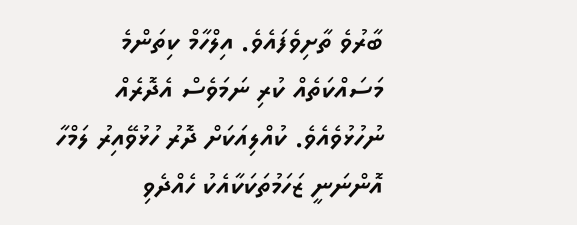ބާރުވެ ތާށިވެފައެވެ. އިލްހާމް ކިތަންމެ މަސައްކަތެއް ކުރި ނަމަވެސް އެދޮރެއް ނުހުޅުވެއެވެ. ކުއްލިއަކަށް ދޮރު ހުޅުވޭއިރު ލަމްހާ އޮންނަނީ ޒަހަމުތަކަކާއެކު ހެއްދެވި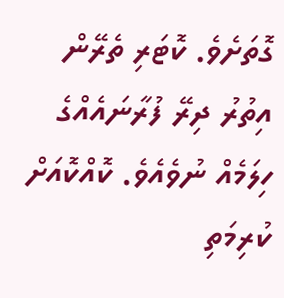ގޮތަށެވެ. ކޮޓަރި ތެރޭން އިތުރު ދިރޭ ފުރާނައެއްގެ ހިލަމެއް ނުވެއެވެ. ކޮއްކޮއަށް ކުރިމަތި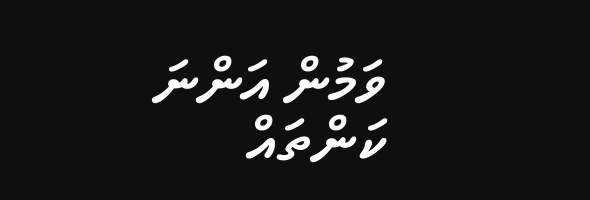ވަމުން އަންނަ ކަންތައް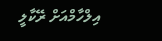އިލްހާމްއަށް ރޭކާލީ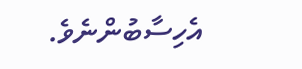އެހިސާބުންނެވެ.